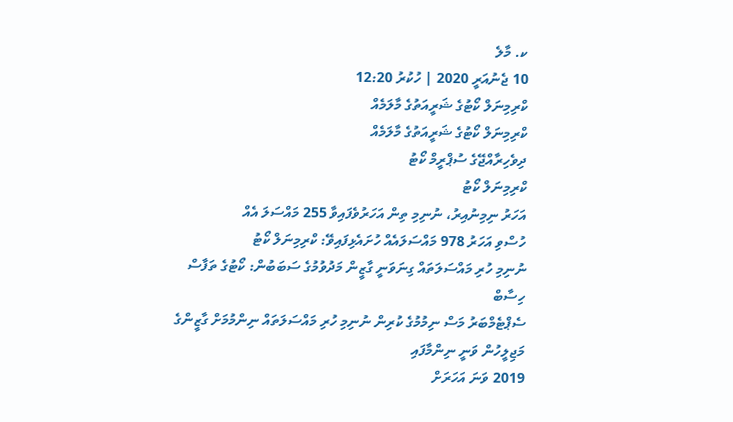ކ. މާލެ
10 ޖެނުއަރީ 2020 | ހުކުރު 12:20
ކްރިމިނަލް ކޯޓުގެ ޝަރީއަތުގެ މާލަމެއް
ކްރިމިނަލް ކޯޓުގެ ޝަރީއަތުގެ މާލަމެއް
ދިވެހިރާއްޖޭގެ ސުޕްރީމް ކޯޓު
ކްރިމިނަލް ކޯޓު
އަހަރު ނިމިނުއިރު، ނުނިމި ތިން އަހަރުވެފައިވާ 255 މައްސަލަ އެއް
ހުސްވި އަހަރު 978 މައްސަލައެއް ހުށައެޅިފައިވޭ: ކްރިމިނަލް ކޯޓު
ނުނިމި ހުރި މައްސަލަތައް ގިނަވަނީ ގާޒީން މަދުވުމުގެ ސަބަބުން: ކޯޓުގެ ތަފާސް ހިސާބް
ސެޕްޓެމްބަރު މަސް ނިމުމުގެ ކުރިން ނުނިމި ހުރި މައްސަލަތައް ނިންމުމަށް ގާޒީންގެ މަޖިލީހުން ވަނީ ނިންމާފައި
2019 ވަނަ އަހަރަށް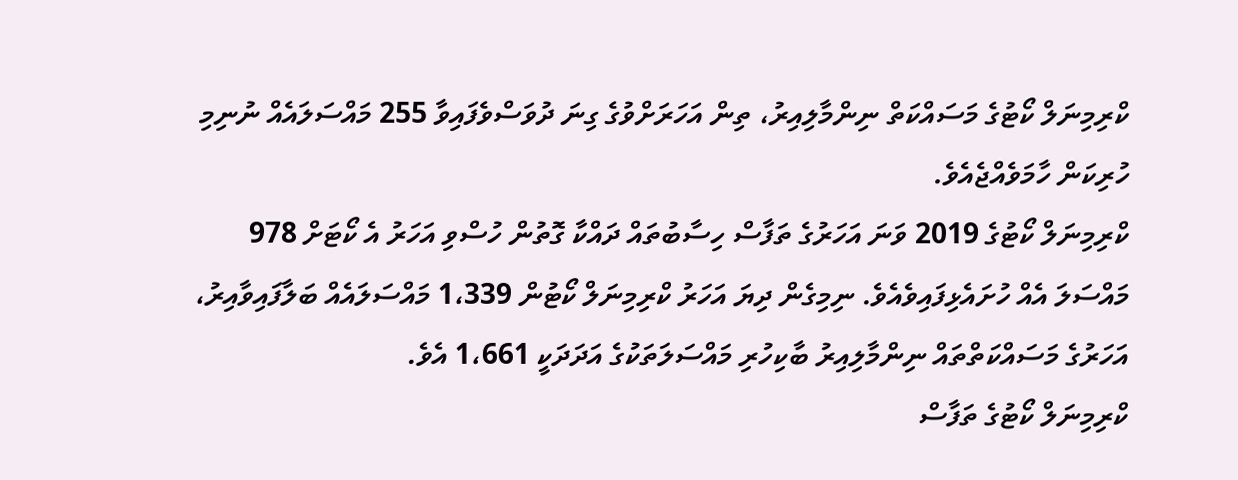ކްރިމިނަލް ކޯޓުގެ މަސައްކަތް ނިންމާލިއިރު، ތިން އަހަރަށްވުގެ ގިނަ ދުވަސްވެފައިވާ 255 މައްސަލައެއް ނުނިމި ހުރިކަން ހާމަވެއްޖެއެވެ.
ކްރިމިނަލް ކޯޓުގެ 2019 ވަނަ އަހަރުގެ ތަފާސް ހިސާބުތައް ދައްކާ ގޮތުން ހުސްވި އަހަރު އެ ކޯޓަށް 978 މައްސަލަ އެއް ހުށައެޅިފައިވެއެވެ. ނިމިގެން ދިޔަ އަހަރު ކްރިމިނަލް ކޯޓުން 1،339 މައްސަލައެއް ބަލާފައިވާއިރު، އަހަރުގެ މަސައްކަތްތައް ނިންމާލިއިރު ބާކިހުރި މައްސަލަތަކުގެ އަދަދަކީ 1،661 އެވެ.
ކްރިމިނަލް ކޯޓުގެ ތަފާސް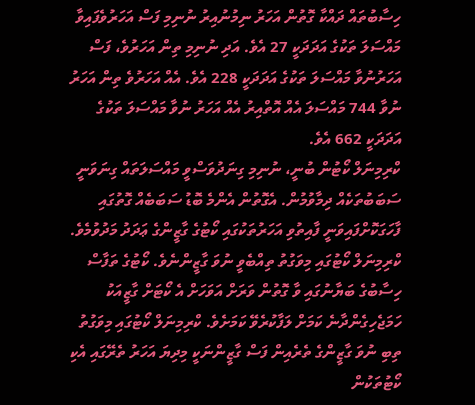ހިސާބުތައް ދައްކާ ގޮތުން އަހަރު ނިމުނުއިރު ނުނިމި ފަސް އަހަރުވެފައިވާ މައްސަލަ ތަކުގެ އަދަދަކީ 27 އެވެ. އަދި ނުނިމި ތިން އަހަރުވެ، ފަސް އަހަރުނުވާ މައްސަލަ ތަކުގެ އަދަދަކީ 228 އެވެ. އެއް އަހަރުވެ ތިން އަހަރު ނުވާ 744 މައްސަލަ އެއް އޮތްއިރު އެއް އަހަރު ނުވާ މައްސަލަ ތަކުގެ އަދަދަކީ 662 އެވެ.
ކްރިމިނަލް ކޯޓުން ބުނީ، ނުނިމި ގިނަދުވަސްވީ މައްސަލަތައް ގިނަވަނީ ސަބަބުތަކެއް ދިމާވުމުން. އެގޮތުން އެންމެ ބޮޑު ސަބަބެއް ގޮތުގައި ފާހަގަކޮށްފައިވަނީ ފާއިތުވި އަހަރުތަކުގައި ކޯޓުގެ ގާޒީންގެ ޢަދަދު މަދުވުމެވެ.
ކްރިމިނަލް ކޯޓުގައި މިވަގުތު ތިއްބެވީ ނުވަ ގާޒީންނެވެ. ކޯޓުގެ ތަފާސް ހިސާބުގެ ބަޔާނުގައި ވާ ގޮތުން ވަރަށް އަވަހަށް އެ ކޯޓަށް ގާޒީއަކު ހަމަޖެހިގެންދާނެ ކަމަށް ލަފާކުރެވޭ ކަމަށެވެ. ކްރިމިނަލް ކޯޓުގައި މިވަގުތު ތިބި ނުވަ ގާޒީންގެ ތެރެއިން ފަސް ގާޒީންނަކީ މިދިޔަ އަހަރު ތެރޭގައި އެކި ކޯޓުތަކުން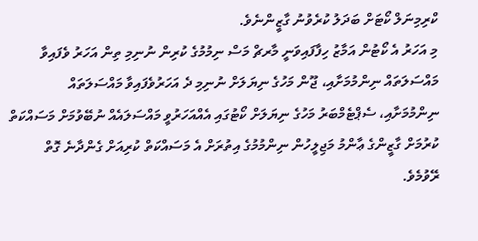ކްރިމިނަލް ކޯޓަށް ބަދަލު ކުރެވުނު ގާޒީންނެވެ.
މި އަހަރު އެ ކޯޓުން އަމާޒު ހިފާފައިވަނީ މާރޗް މަސް ނިމުމުގެ ކުރިން ނުނިމި ތިން އަހަރު ވެފައިވާ މައްސަލަތައް ނިންމުމަށާއި، ޖޫން މަހުގެ ނިޔަލަށް ނުނިމި ދެ އަހަރުވެފައިވާ މައްސަލަތައް ނިންމުމަށާއި، ސެޕްޓެމްބަރު މަހުގެ ނިޔަލަށް ކޯޓުގައި އެއްއަހަރުވީ މައްސަލައެއް ނުބޭވުމަށް މަސައްކަތް ކުރުމަށް ގާޒީންގެ ޢާންމު މަޖިލީހުން ނިންމުމުގެ އިތުރަށް އެ މަސައްކަތް ކުރިއަށް ގެންދާނެ ގޮތް ރޭވުމެވެ.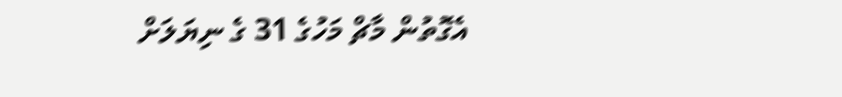އެގޮތުން މާޗް މަހުގެ 31 ގެ ނިޔަލަށް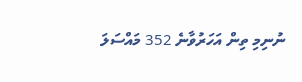ނުނިމި ތިން އަހަރުވާނެ 352 މައްސަލަ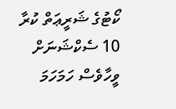ކޯޓުގެ ޝަރީޢަތް ކުރާ 10 ސެކްޝަނަށް ވީހާވެސް ހަމަހަމަ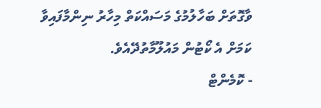ވާގޮތަށް ބަހާލުމުގެ މަސައްކަތް މިހާރު ނިންމާފައިވާ ކަމަށް އެ ކޯޓުން މައުލޫމާތުދޭއެވެ.
- ކޮމެންޓް